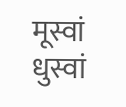मूस्वां धुस्वां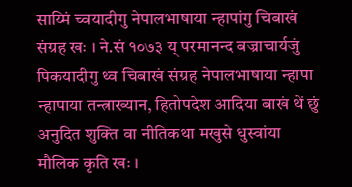साय्मिं च्वयादीगु नेपालभाषाया न्हापांगु चिबाखं संग्रह खः । ने.सं १०७३ य् परमानन्द बज्राचार्यजुं पिकयादीगु थ्व चिबाखं संग्रह नेपालभाषाया न्हापा न्हापाया तन्त्राख्यान, हितोपदेश आदिया बाखं थें छुं अनुदित शुक्ति वा नीतिकथा मखुसे धुस्वांया मौलिक कृति खः ।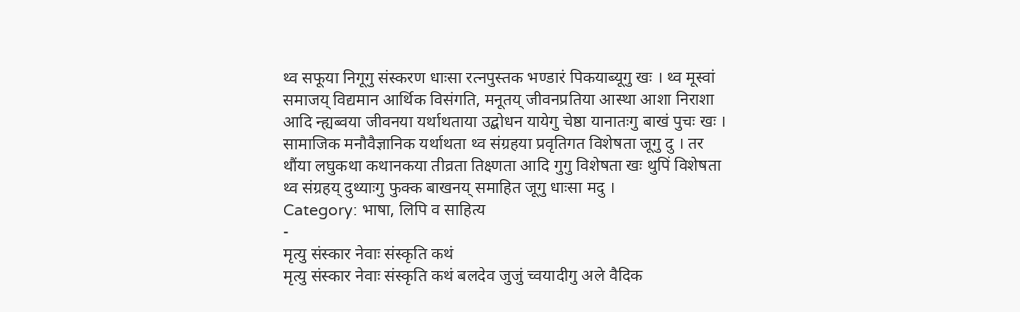थ्व सफूया निगूगु संस्करण धाःसा रत्नपुस्तक भण्डारं पिकयाब्यूगु खः । थ्व मूस्वां समाजय् विद्यमान आर्थिक विसंगति, मनूतय् जीवनप्रतिया आस्था आशा निराशा आदि न्ह्यब्वया जीवनया यर्थाथताया उद्बोधन यायेगु चेष्ठा यानातःगु बाखं पुचः खः । सामाजिक मनौवैज्ञानिक यर्थाथता थ्व संग्रहया प्रवृतिगत विशेषता जूगु दु । तर थौंया लघुकथा कथानकया तीव्रता तिक्ष्णता आदि गुगु विशेषता खः थुपिं विशेषता थ्व संग्रहय् दुथ्याःगु फुक्क बाखनय् समाहित जूगु धाःसा मदु ।
Category: भाषा, लिपि व साहित्य
-
मृत्यु संस्कार नेवाः संस्कृति कथं
मृत्यु संस्कार नेवाः संस्कृति कथं बलदेव जुजुं च्वयादीगु अले वैदिक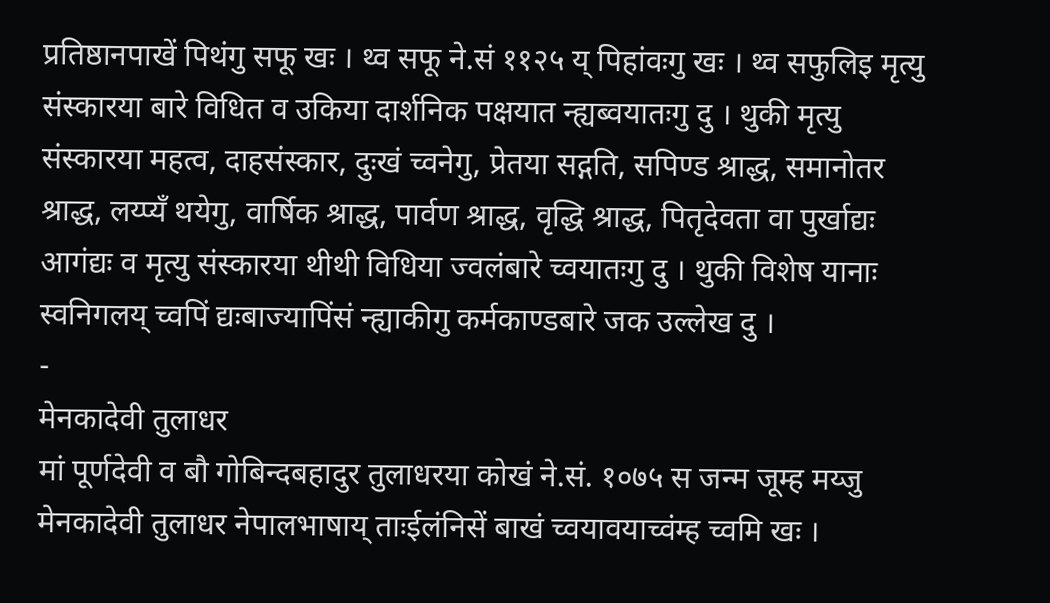प्रतिष्ठानपाखें पिथंगु सफू खः । थ्व सफू ने.सं ११२५ य् पिहांवःगु खः । थ्व सफुलिइ मृत्यु संस्कारया बारे विधित व उकिया दार्शनिक पक्षयात न्ह्यब्वयातःगु दु । थुकी मृत्यु संस्कारया महत्व, दाहसंस्कार, दुःखं च्वनेगु, प्रेतया सद्गति, सपिण्ड श्राद्ध, समानोतर श्राद्ध, लय्प्यँ थयेगु, वार्षिक श्राद्ध, पार्वण श्राद्ध, वृद्धि श्राद्ध, पितृदेवता वा पुर्खाद्यः आगंद्यः व मृत्यु संस्कारया थीथी विधिया ज्वलंबारे च्वयातःगु दु । थुकी विशेष यानाः स्वनिगलय् च्वपिं द्यःबाज्यापिंसं न्ह्याकीगु कर्मकाण्डबारे जक उल्लेख दु ।
-
मेनकादेवी तुलाधर
मां पूर्णदेवी व बौ गोबिन्दबहादुर तुलाधरया कोखं ने.सं. १०७५ स जन्म जूम्ह मय्जु मेनकादेवी तुलाधर नेपालभाषाय् ताःईलंनिसें बाखं च्वयावयाच्वंम्ह च्वमि खः ।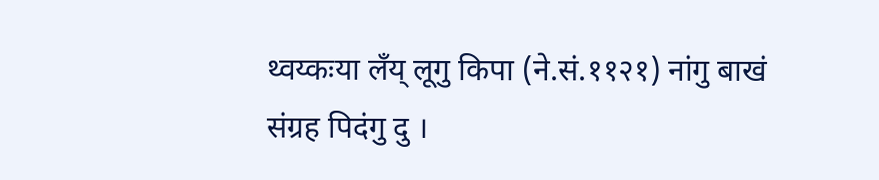थ्वय्कःया लँय् लूगु किपा (ने.सं.११२१) नांगु बाखं संग्रह पिदंगु दु ।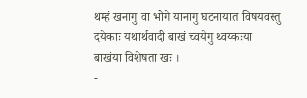थम्हं खनागु वा भोगे यानागु घटनायात विषयवस्तु दयेकाः यथार्थवादी बाखं च्वयेगु थ्वय्कःया बाखंया विशेषता खः ।
-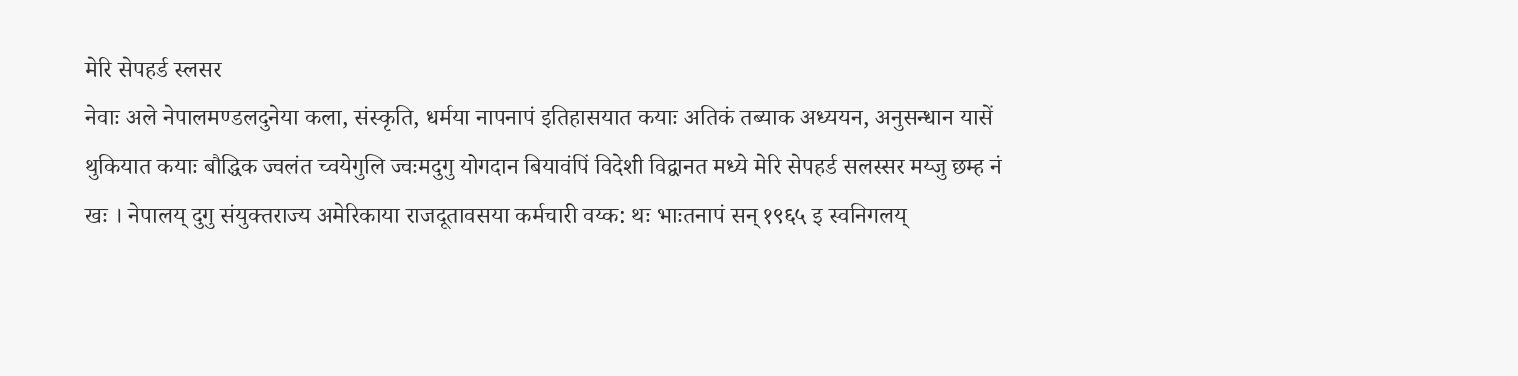मेरि सेपहर्ड स्लसर
नेवाः अले नेपालमण्डलदुनेया कला, संस्कृति, धर्मया नापनापं इतिहासयात कयाः अतिकं तब्याक अध्ययन, अनुसन्धान यासें थुकियात कयाः बौद्धिक ज्वलंत च्वयेगुलि ज्वःमदुगु योगदान बियावंपिं विदेशी विद्वानत मध्ये मेरि सेपहर्ड सलस्सर मय्जु छम्ह नं खः । नेपालय् दुगु संयुक्तराज्य अमेरिकाया राजदूतावसया कर्मचारी वय्क: थः भाःतनापं सन् १९६५ इ स्वनिगलय्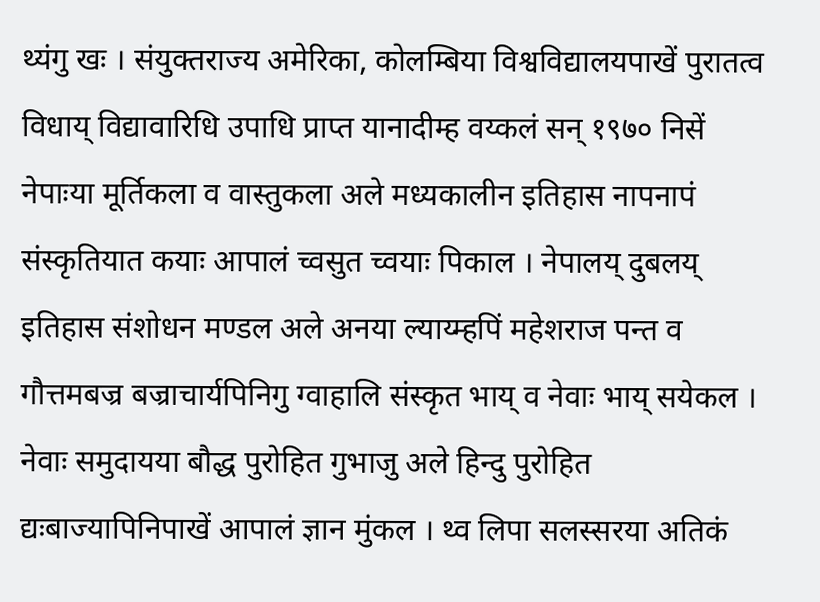थ्यंगु खः । संयुक्तराज्य अमेरिका, कोलम्बिया विश्वविद्यालयपाखें पुरातत्व विधाय् विद्यावारिधि उपाधि प्राप्त यानादीम्ह वय्कलं सन् १९७० निसें नेपाःया मूर्तिकला व वास्तुकला अले मध्यकालीन इतिहास नापनापं संस्कृतियात कयाः आपालं च्वसुत च्वयाः पिकाल । नेपालय् दुबलय् इतिहास संशोधन मण्डल अले अनया ल्याय्म्हपिं महेशराज पन्त व गौत्तमबज्र बज्राचार्यपिनिगु ग्वाहालि संस्कृत भाय् व नेवाः भाय् सयेकल । नेवाः समुदायया बौद्ध पुरोहित गुभाजु अले हिन्दु पुरोहित द्यःबाज्यापिनिपाखें आपालं ज्ञान मुंकल । थ्व लिपा सलस्सरया अतिकं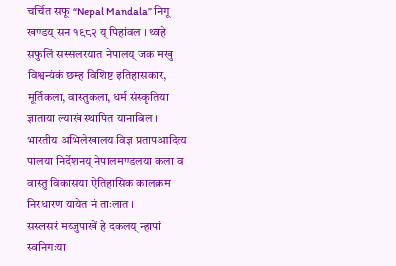चर्चित सफू “Nepal Mandala” निगू खण्डय् सन १९८२ य् पिहांवल । थ्वहे सफुलिं सस्सलरयात नेपालय् जक मखु विश्वन्यंकं छम्ह विशिष्ट इतिहासकार, मूर्तिकला, वास्तुकला, धर्म संस्कृतिया ज्ञाताया ल्याखं स्थापित यानाबिल । भारतीय अभिलेखालय विज्ञ प्रतापआदित्य पालया निर्देशनय् नेपालमण्डलया कला व वास्तु विकासया ऐतिहासिक कालक्रम निरधारण यायेत नं ताःलात ।
सस्लसरं मय्जुपाखें हे दकलय् न्हापां स्वनिगःया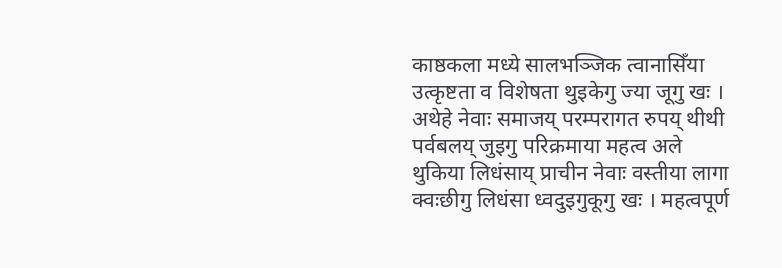काष्ठकला मध्ये सालभञ्जिक त्वानासिँया उत्कृष्टता व विशेषता थुइकेगु ज्या जूगु खः । अथेहे नेवाः समाजय् परम्परागत रुपय् थीथी पर्वबलय् जुइगु परिक्रमाया महत्व अले थुकिया लिधंसाय् प्राचीन नेवाः वस्तीया लागा क्वःछीगु लिधंसा ध्वदुइगुकूगु खः । महत्वपूर्ण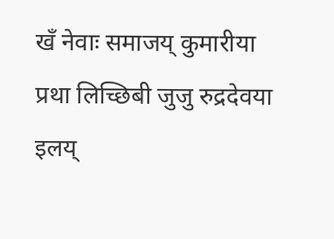खँ नेवाः समाजय् कुमारीया प्रथा लिच्छिबी जुजु रुद्रदेवया इलय्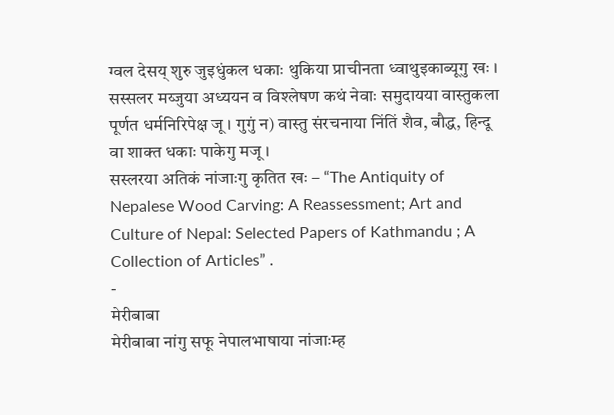ग्वल देसय् शुरु जुइधुंकल धकाः थुकिया प्राचीनता ध्वाथुइकाब्यूगु खः । सस्सलर मय्जुया अध्ययन व विश्लेषण कथं नेवाः समुदायया वास्तुकला पूर्णत धर्मनिरिपेक्ष जू । गुगुं न) वास्तु संरचनाया निंतिं शैव, बौद्ध, हिन्दू वा शाक्त धकाः पाकेगु मजू ।
सस्लरया अतिकं नांजाःगु कृतित खः – “The Antiquity of Nepalese Wood Carving: A Reassessment; Art and Culture of Nepal: Selected Papers of Kathmandu ; A Collection of Articles” .
-
मेरीबाबा
मेरीबाबा नांगु सफू नेपालभाषाया नांजाःम्ह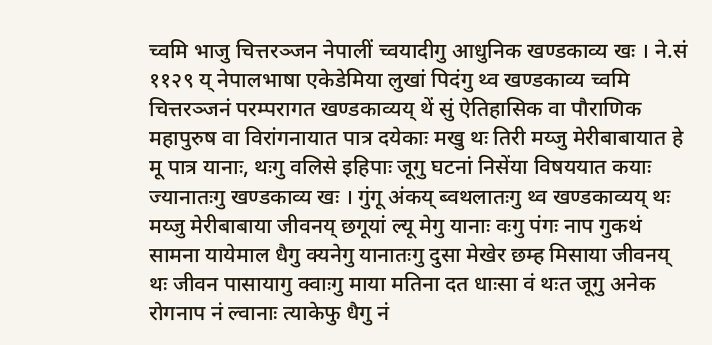च्वमि भाजु चित्तरञ्जन नेपालीं च्वयादीगु आधुनिक खण्डकाव्य खः । ने.सं ११२९ य् नेपालभाषा एकेडेमिया लुखां पिदंगु थ्व खण्डकाव्य च्वमि चित्तरञ्जनं परम्परागत खण्डकाव्यय् थें सुं ऐतिहासिक वा पौराणिक महापुरुष वा विरांगनायात पात्र दयेकाः मखु थः तिरी मय्जु मेरीबाबायात हे मू पात्र यानाः, थःगु वलिसे इहिपाः जूगु घटनां निसेंया विषययात कयाः ज्यानातःगु खण्डकाव्य खः । गुंगू अंकय् ब्वथलातःगु थ्व खण्डकाव्यय् थः मय्जु मेरीबाबाया जीवनय् छगूयां ल्यू मेगु यानाः वःगु पंगः नाप गुकथं सामना यायेमाल धैगु क्यनेगु यानातःगु दुसा मेखेर छम्ह मिसाया जीवनय् थः जीवन पासायागु क्वाःगु माया मतिना दत धाःसा वं थःत जूगु अनेक रोगनाप नं ल्वानाः त्याकेफु धैगु नं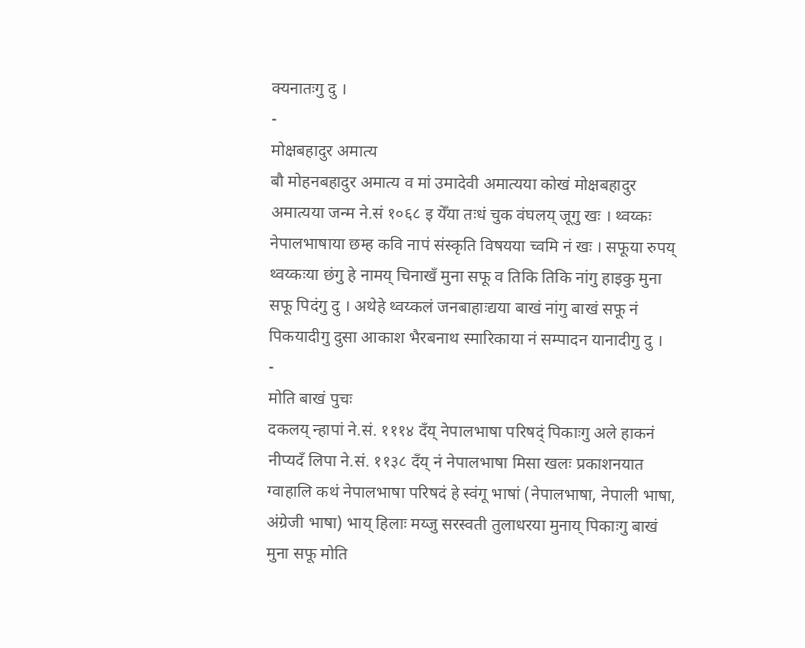क्यनातःगु दु ।
-
मोक्षबहादुर अमात्य
बौ मोहनबहादुर अमात्य व मां उमादेवी अमात्यया कोखं मोक्षबहादुर अमात्यया जन्म ने.सं १०६८ इ येँया तःधं चुक वंघलय् जूगु खः । थ्वय्कः नेपालभाषाया छम्ह कवि नापं संस्कृति विषयया च्वमि नं खः । सफूया रुपय् थ्वय्कःया छंगु हे नामय् चिनाखँ मुना सफू व तिकि तिकि नांगु हाइकु मुना सफू पिदंगु दु । अथेहे थ्वय्कलं जनबाहाःद्यया बाखं नांगु बाखं सफू नं पिकयादीगु दुसा आकाश भैरबनाथ स्मारिकाया नं सम्पादन यानादीगु दु ।
-
मोति बाखं पुचः
दकलय् न्हापां ने.सं. १११४ दँय् नेपालभाषा परिषद्ं पिकाःगु अले हाकनं नीप्यदँ लिपा ने.सं. ११३८ दँय् नं नेपालभाषा मिसा खलः प्रकाशनयात ग्वाहालि कथं नेपालभाषा परिषदं हे स्वंगू भाषां (नेपालभाषा, नेपाली भाषा, अंग्रेजी भाषा) भाय् हिलाः मय्जु सरस्वती तुलाधरया मुनाय् पिकाःगु बाखं मुना सफू मोति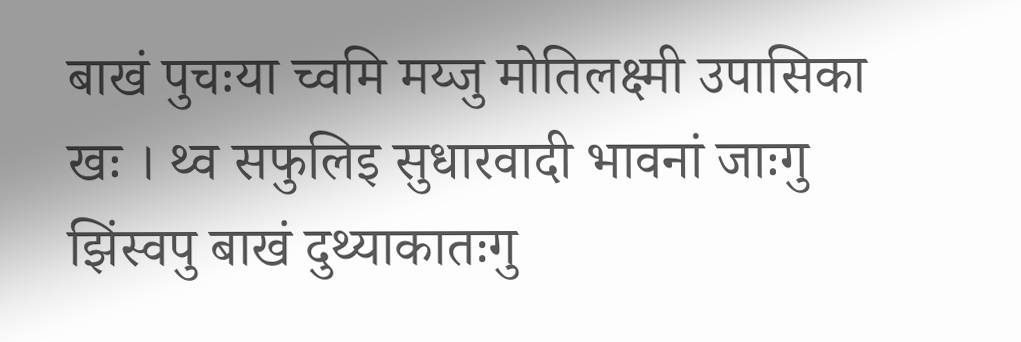बाखं पुचःया च्वमि मय्जु मोतिलक्ष्मी उपासिका खः । थ्व सफुलिइ सुधारवादी भावनां जाःगु झिंस्वपु बाखं दुथ्याकातःगु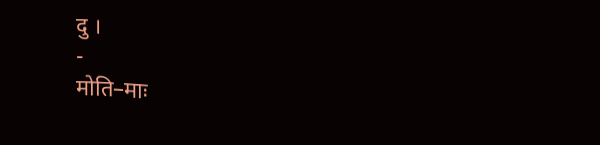दु ।
-
मोति–माः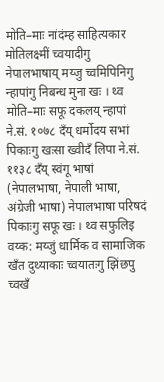मोति–माः नांदंम्ह साहित्यकार मोतिलक्ष्मीं च्वयादीगु नेपालभाषाय् मय्जु च्वमिपिनिगु न्हापांगु निबन्ध मुना खः । थ्व मोति–माः सफू दकलय् न्हापां ने.सं. १०७८ दँय् धर्मोदय सभां पिकाःगु खःसा ख्वीदँ लिपा ने.सं. ११३८ दँय् स्वंगू भाषां (नेपालभाषा, नेपाली भाषा, अंग्रेजी भाषा) नेपालभाषा परिषदं पिकाःगु सफू खः । थ्व सफुलिइ वय्क: मय्जुं धार्मिक व सामाजिक खँत दुथ्याकाः च्वयातःगु झिंछपु च्वखँ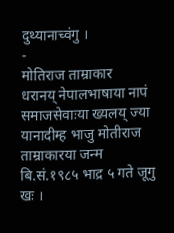दुथ्यानाच्वंगु ।
-
मोतिराज ताम्राकार
धरानय् नेपालभाषाया नापं समाजसेवाःया ख्यलय् ज्या यानादीम्ह भाजु मोतीराज ताम्राकारया जन्म बि.सं.१९८५ भाद्र ५ गते जूगु खः ।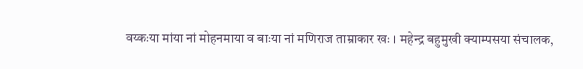वय्कःया मांया नां मोहनमाया व बाःया नां मणिराज ताम्राकार खः । महेन्द्र बहुमुखी क्याम्पसया संचालक,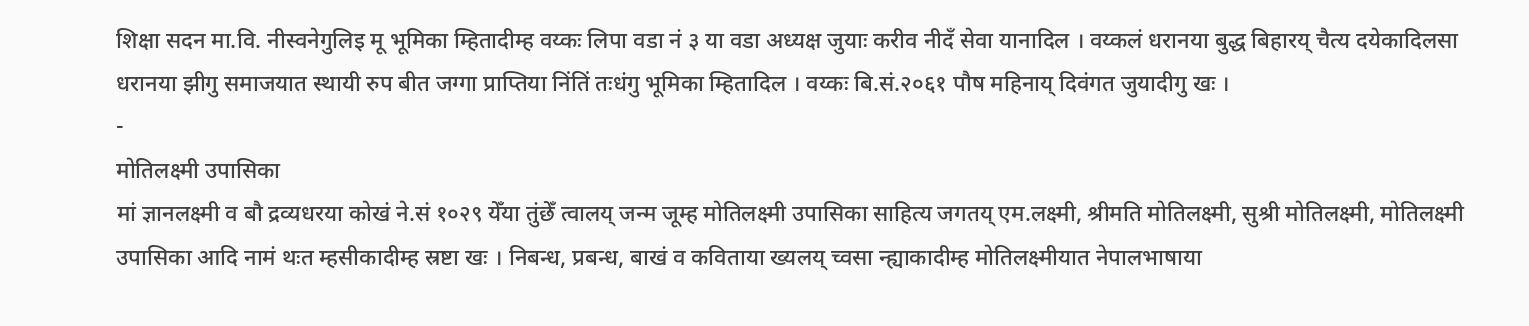शिक्षा सदन मा.वि. नीस्वनेगुलिइ मू भूमिका म्हितादीम्ह वय्कः लिपा वडा नं ३ या वडा अध्यक्ष जुयाः करीव नीदँ सेवा यानादिल । वय्कलं धरानया बुद्ध बिहारय् चैत्य दयेकादिलसा धरानया झीगु समाजयात स्थायी रुप बीत जग्गा प्राप्तिया निंतिं तःधंगु भूमिका म्हितादिल । वय्कः बि.सं.२०६१ पौष महिनाय् दिवंगत जुयादीगु खः ।
-
मोतिलक्ष्मी उपासिका
मां ज्ञानलक्ष्मी व बौ द्रव्यधरया कोखं ने.सं १०२९ येँया तुंछेँ त्वालय् जन्म जूम्ह मोतिलक्ष्मी उपासिका साहित्य जगतय् एम.लक्ष्मी, श्रीमति मोतिलक्ष्मी, सुश्री मोतिलक्ष्मी, मोतिलक्ष्मी उपासिका आदि नामं थःत म्हसीकादीम्ह स्रष्टा खः । निबन्ध, प्रबन्ध, बाखं व कविताया ख्यलय् च्वसा न्ह्याकादीम्ह मोतिलक्ष्मीयात नेपालभाषाया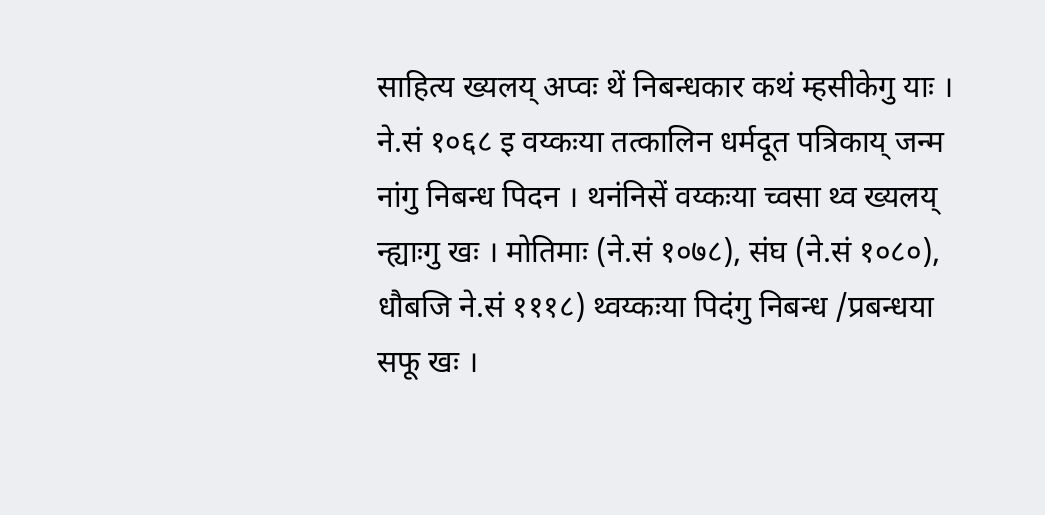साहित्य ख्यलय् अप्वः थें निबन्धकार कथं म्हसीकेगु याः । ने.सं १०६८ इ वय्कःया तत्कालिन धर्मदूत पत्रिकाय् जन्म नांगु निबन्ध पिदन । थनंनिसें वय्कःया च्वसा थ्व ख्यलय् न्ह्याःगु खः । मोतिमाः (ने.सं १०७८), संघ (ने.सं १०८०), धौबजि ने.सं १११८) थ्वय्कःया पिदंगु निबन्ध /प्रबन्धया सफू खः ।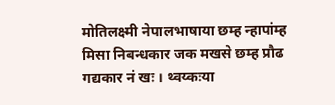मोतिलक्ष्मी नेपालभाषाया छम्ह न्हापांम्ह मिसा निबन्धकार जक मखसे छम्ह प्रौढ गद्यकार नं खः । थ्वय्कःया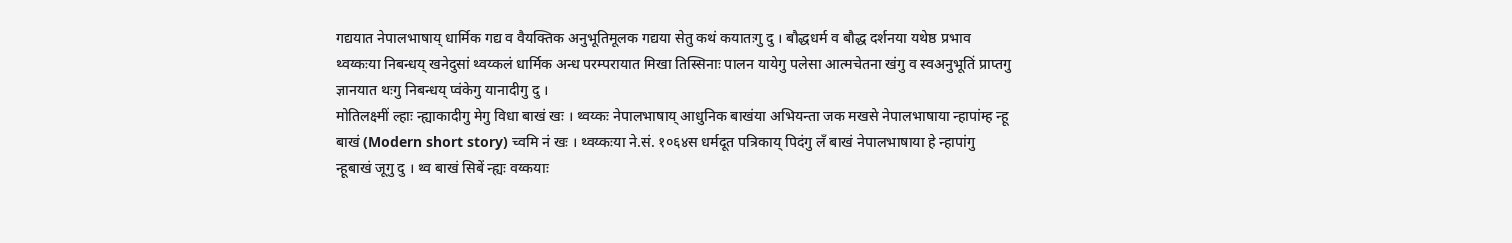गद्ययात नेपालभाषाय् धार्मिक गद्य व वैयक्तिक अनुभूतिमूलक गद्यया सेतु कथं कयातःगु दु । बौद्धधर्म व बौद्ध दर्शनया यथेष्ठ प्रभाव थ्वय्कःया निबन्धय् खनेदुसां थ्वय्कलं धार्मिक अन्ध परम्परायात मिखा तिस्सिनाः पालन यायेगु पलेसा आत्मचेतना खंगु व स्वअनुभूतिं प्राप्तगु ज्ञानयात थःगु निबन्धय् प्वंकेगु यानादीगु दु ।
मोतिलक्ष्मीं ल्हाः न्ह्याकादीगु मेगु विधा बाखं खः । थ्वय्कः नेपालभाषाय् आधुनिक बाखंया अभियन्ता जक मखसे नेपालभाषाया न्हापांम्ह न्हू बाखं (Modern short story) च्वमि नं खः । थ्वय्कःया ने.सं. १०६४स धर्मदूत पत्रिकाय् पिदंगु लँ बाखं नेपालभाषाया हे न्हापांगु न्हूबाखं जूगु दु । थ्व बाखं सिबें न्ह्यः वय्कयाः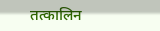तत्कालिन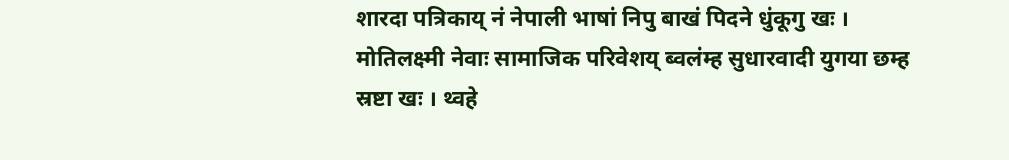शारदा पत्रिकाय् नं नेपाली भाषां निपु बाखं पिदने धुंकूगु खः । मोतिलक्ष्मी नेवाः सामाजिक परिवेशय् ब्वलंम्ह सुधारवादी युगया छम्ह स्रष्टा खः । थ्वहे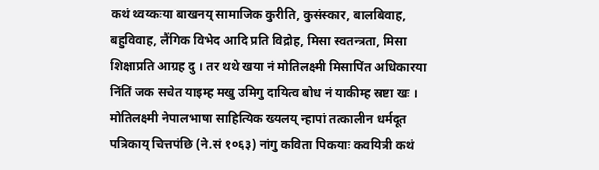कथं थ्वय्कःया बाखनय् सामाजिक कुरीति, कुसंस्कार, बालबिवाह, बहुविवाह, लैंगिक विभेद आदि प्रति विद्रोह, मिसा स्वतन्त्रता, मिसा शिक्षाप्रति आग्रह दु । तर थथे खया नं मोतिलक्ष्मी मिसापिंत अधिकारया निंतिं जक सचेत याइम्ह मखु उमिगु दायित्व बोध नं याकीम्ह स्रष्टा खः ।
मोतिलक्ष्मी नेपालभाषा साहित्यिक ख्यलय् न्हापां तत्कालीन धर्मदूत पत्रिकाय् चित्तपंछि (ने.सं १०६३) नांगु कविता पिकयाः कवयित्री कथं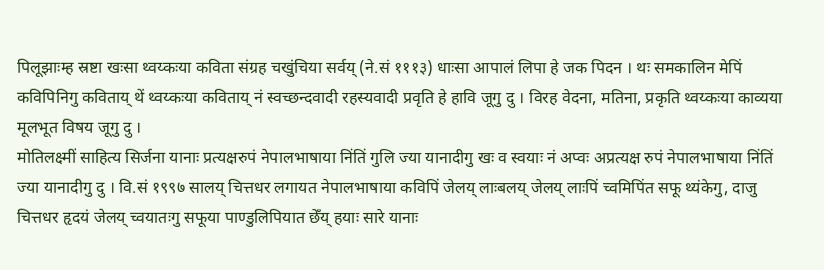पिलूझाःम्ह स्रष्टा खःसा थ्वय्कःया कविता संग्रह चखुंचिया सर्वय् (ने.सं १११३) धाःसा आपालं लिपा हे जक पिदन । थः समकालिन मेपिं कविपिनिगु कविताय् थें थ्वय्कःया कविताय् नं स्वच्छन्दवादी रहस्यवादी प्रवृति हे हावि जूगु दु । विरह वेदना, मतिना, प्रकृति थ्वय्कःया काव्यया मूलभूत विषय जूगु दु ।
मोतिलक्ष्मीं साहित्य सिर्जना यानाः प्रत्यक्षरुपं नेपालभाषाया निंतिं गुलि ज्या यानादीगु खः व स्वयाः नं अप्वः अप्रत्यक्ष रुपं नेपालभाषाया निंतिं ज्या यानादीगु दु । वि.सं १९९७ सालय् चित्तधर लगायत नेपालभाषाया कविपिं जेलय् लाःबलय् जेलय् लाःपिं च्वमिपिंत सफू थ्यंकेगु, दाजु चित्तधर हृदयं जेलय् च्वयातःगु सफूया पाण्डुलिपियात छेँय् हयाः सारे यानाः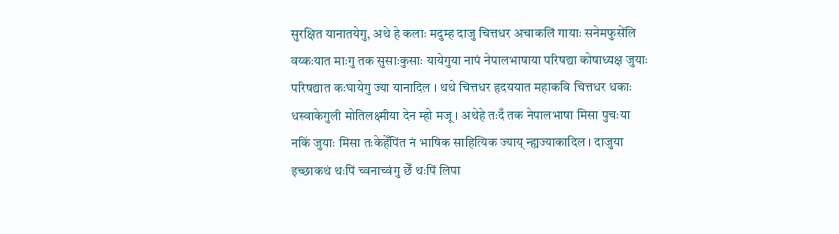सुरक्षित यानातयेगु, अथे हे कलाः मदुम्ह दाजु चित्तधर अचाकलिं गायाः सनेमफुसेंलि वय्कःयात माःगु तक सुसाःकुसाः यायेगुया नापं नेपालभाषाया परिषद्या कोषाध्यक्ष जुयाः परिषद्यात कःघायेगु ज्या यानादिल । थथे चित्तधर हृदययात महाकवि चित्तधर धकाः धस्वाकेगुली मोतिलक्ष्मीया देन म्हो मजू । अथेहे तःदँ तक नेपालभाषा मिसा पुचःया नकिं जुयाः मिसा तःकेहेँपिंत नं भाषिक साहित्यिक ज्याय् न्ह्यज्याकादिल । दाजुया इच्छाकथं थःपिं च्वनाच्वंगु छेँ थःपिं लिपा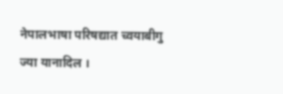नेपालभाषा परिषद्यात च्वयाबीगु ज्या यानादिल ।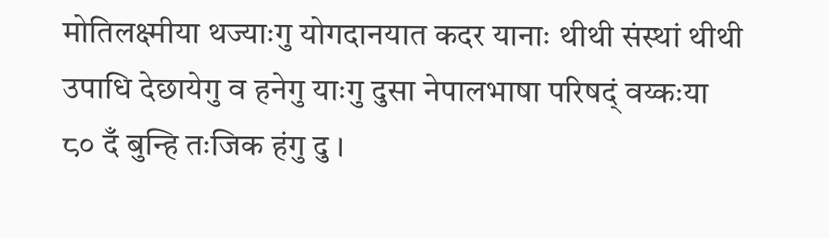मोतिलक्ष्मीया थज्याःगु योगदानयात कदर यानाः थीथी संस्थां थीथी उपाधि देछायेगु व हनेगु याःगु दुसा नेपालभाषा परिषद्ं वय्कःया ८० दँ बुन्हि तःजिक हंगु दु ।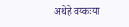अथेहे वय्कःया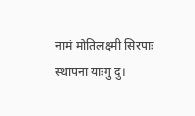नामं मोतिलक्ष्मी सिरपाः स्थापना याःगु दु।